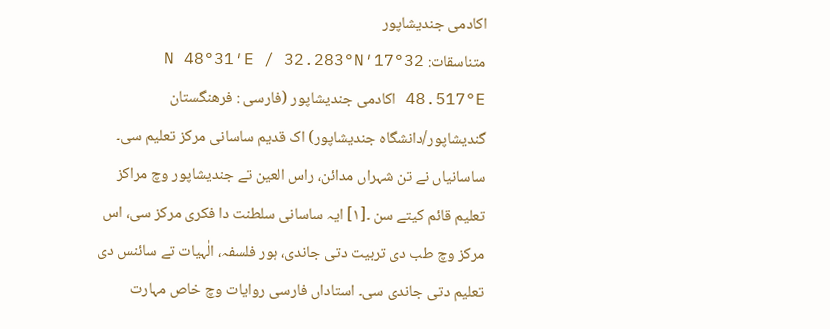اکادمی جندیشاپور
متناسقات: 32°17′N 48°31′E / 32.283°N 48.517°E اکادمی جندیشاپور (فارسی : فرهنگستان گندیشاپور/دانشگاہ جندیشاپور) اک قدیم ساسانی مرکز تعلیم سی۔ ساسانیاں نے تن شہراں مدائن، راس العین تے جندیشاپور وچ مراکز تعلیم قائم کیتے سن ۔[۱] ایہ ساسانی سلطنت دا فکری مرکز سی، اس مرکز وچ طب دی تربیت دتی جاندی، ہور فلسفہ، الٰہیات تے سائنس دی تعلیم دتی جاندی سی۔ استاداں فارسی روایات وچ خاص مہارت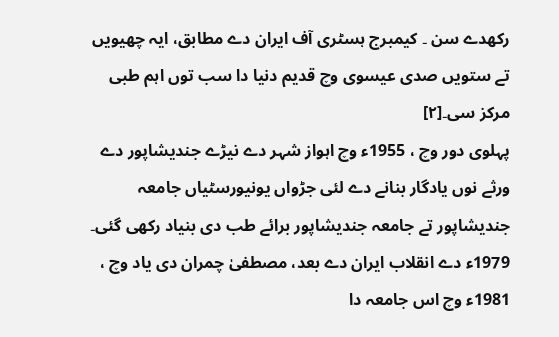رکھدے سن ۔ کیمبرج ہسٹری آف ایران دے مطابق، ایہ چھیويں تے ستويں صدی عیسوی وچ قدیم دنیا دا سب توں اہم طبی مرکز سی۔[۲]
پہلوی دور وچ ، 1955ء وچ اہواز شہر دے نیڑے جندیشاپور دے ورثے نوں یادگار بنانے دے لئی جڑواں یونیورسٹیاں جامعہ جندیشاپور تے جامعہ جندیشاپور برائے طب دی بنیاد رکھی گئی۔ 1979ء دے انقلاب ایران دے بعد، مصطفیٰ چمران دی یاد وچ ، 1981ء وچ اس جامعہ دا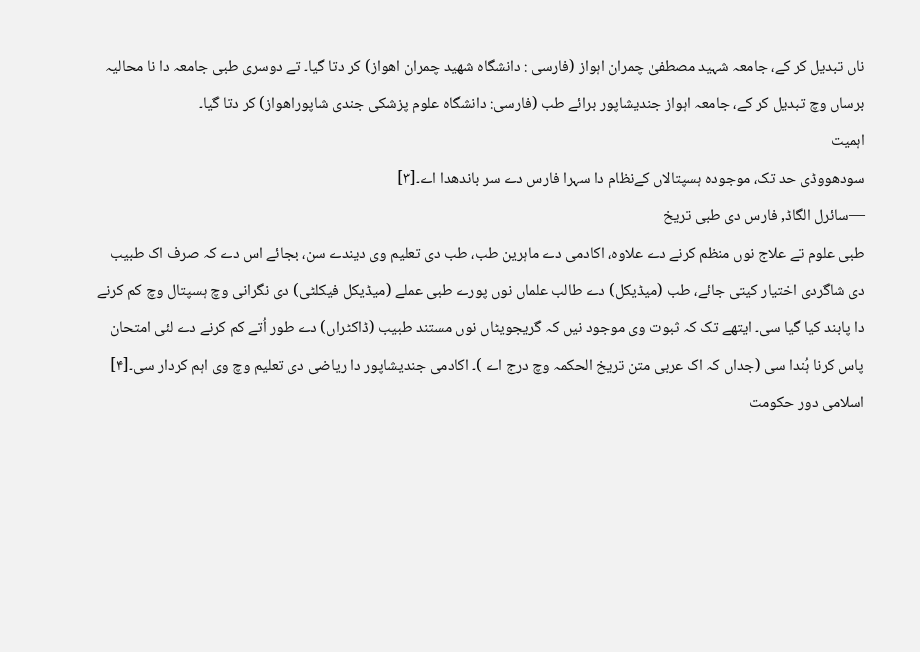ناں تبدیل کر کے، جامعہ شہید مصطفیٰ چمران اہواز (فارسی : دانشگاہ شهید چمران اهواز) کر دتا گیا۔ تے دوسری طبی جامعہ دا نا محالیہ برساں وچ تبدیل کر کے، جامعہ اہواز جندیشاپور برائے طب (فارسی: دانشگاه علوم پزشکی جندی شاپوراهواز) کر دتا گیا۔
اہمیت
سودھووڈی حد تک، موجودہ ہسپتالاں کےنظام دا سہرا فارس دے سر باندھدا اے۔[۳]
—سائرل الگاڈ, فارس دی طبی تریخ
طبی علوم تے علاج نوں منظم کرنے دے علاوہ، اکادمی دے ماہرین طب، طب دی تعلیم وی دیندے سن، بجائے اس دے کہ صرف اک طبیب دی شاگردی اختیار کيتی جائے، طب (میڈیکل) دے طالب علماں نوں پورے طبی عملے (میڈیکل فیکلٹی) دی نگرانی وچ ہسپتال وچ کم کرنے دا پابند کیا گیا سی۔ ایتھے تک کہ ثبوت وی موجود نيں کہ گریجویٹاں نوں مستند طبیب (ڈاکٹراں) دے طور اُتے کم کرنے دے لئی امتحان پاس کرنا ہُندا سی (جداں کہ اک عربی متن تریخ الحکمہ وچ درج اے )۔ اکادمی جندیشاپور دا ریاضی دی تعلیم وچ وی اہم کردار سی۔[۴]
اسلامی دور حکومت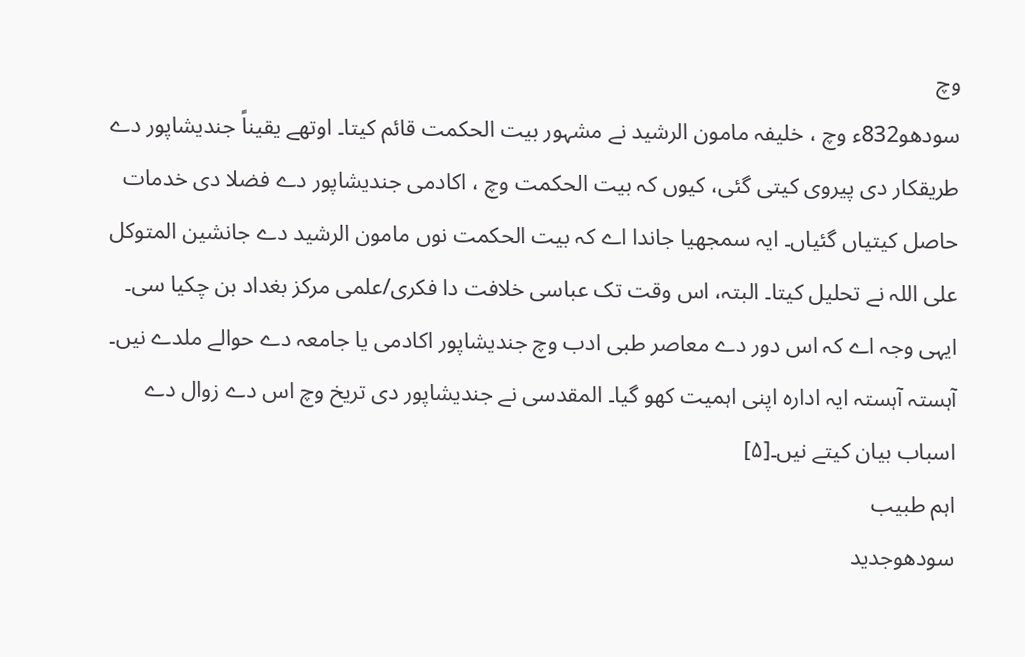وچ
سودھو832ء وچ ، خلیفہ مامون الرشید نے مشہور بیت الحکمت قائم کيتا۔ اوتھے یقیناً جندیشاپور دے طریقکار دی پیروی کيتی گئی، کیوں کہ بیت الحکمت وچ ، اکادمی جندیشاپور دے فضلا دی خدمات حاصل کيتیاں گئیاں۔ ایہ سمجھیا جاندا اے کہ بیت الحکمت نوں مامون الرشید دے جانشین المتوکل علی اللہ نے تحلیل کيتا۔ البتہ، اس وقت تک عباسی خلافت دا فکری/علمی مرکز بغداد بن چکيا سی۔ ایہی وجہ اے کہ اس دور دے معاصر طبی ادب وچ جندیشاپور اکادمی یا جامعہ دے حوالے ملدے نيں۔ آہستہ آہستہ ایہ ادارہ اپنی اہمیت کھو گيا۔ المقدسی نے جندیشاپور دی تریخ وچ اس دے زوال دے اسباب بیان کیتے نيں۔[۵]
اہم طبیب
سودھوجدید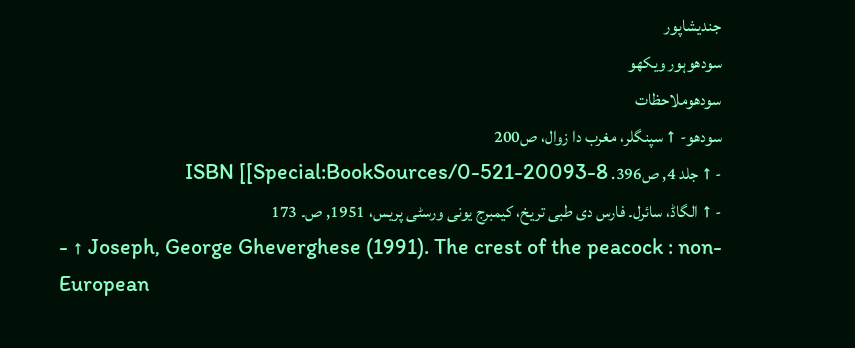جندیشاپور
سودھوہور ویکھو
سودھوملاحظات
سودھو- ↑ سپنگلر، مغرب دا زوال، ص200
- ↑ جلد 4, ص396. ISBN [[Special:BookSources/0-521-20093-8
- ↑ الگاڈ، سائرل۔ فارس دی طبی تریخ، کیمبرج یونی ورسٹی پریس، 1951, ص۔ 173
- ↑ Joseph, George Gheverghese (1991). The crest of the peacock : non-European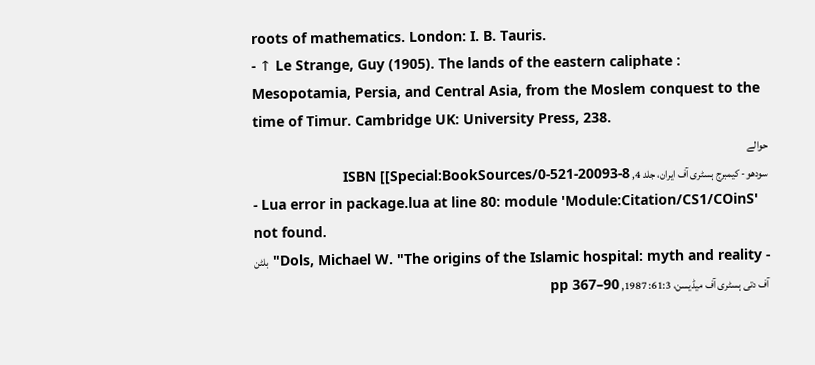roots of mathematics. London: I. B. Tauris.
- ↑ Le Strange, Guy (1905). The lands of the eastern caliphate : Mesopotamia, Persia, and Central Asia, from the Moslem conquest to the time of Timur. Cambridge UK: University Press, 238.
حوالے
سودھو- کیمبرج ہسٹری آف ایران، جلد 4, ISBN [[Special:BookSources/0-521-20093-8
- Lua error in package.lua at line 80: module 'Module:Citation/CS1/COinS' not found.
- Dols, Michael W. "The origins of the Islamic hospital: myth and reality" بلٹن آف دتی ہسٹری آف میڈیسن، 61:3: 1987, pp 367–90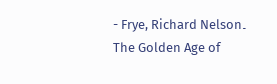- Frye, Richard Nelson۔ The Golden Age of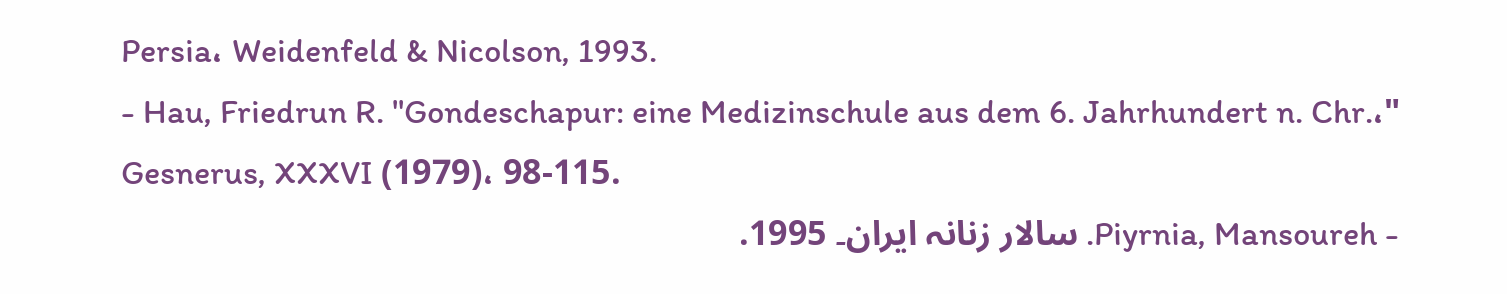Persia، Weidenfeld & Nicolson, 1993.
- Hau, Friedrun R. "Gondeschapur: eine Medizinschule aus dem 6. Jahrhundert n. Chr.،" Gesnerus, XXXVI (1979)، 98-115.
- Piyrnia, Mansoureh. سالار زنانہ ایران۔ 1995.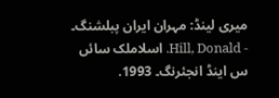میری لینڈ: مہران ایران پبلشنگ۔
- Hill, Donald. اسلاملک سائں س اینڈ انجئرنگ۔ 1993.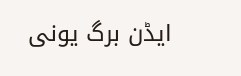ایڈن برگ یونی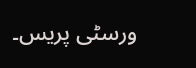ورسٹی پریس۔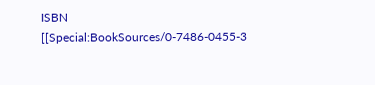ISBN [[Special:BookSources/0-7486-0455-3